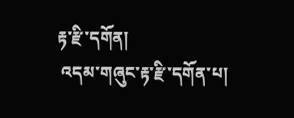རྟ་རྫི་དགོན།
 འདམ་གཞུང་རྟ་རྫི་དགོན་པ།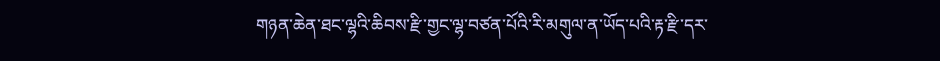གཉན་ཆེན་ཐང་ལྷའི་ཆིབས་རྫི་གྱང་ལྷ་བཙན་པོའི་རི་མགུལ་ན་ཡོད་པའི་རྟ་རྫི་དར་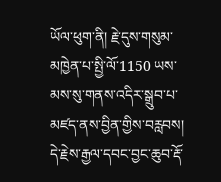ཡོལ་ཕུག་ནི། རྗེ་དུས་གསུམ་མཁྱེན་པ་སྤྱི་ལོ་1150 ཡས་མས་སུ་གནས་འདིར་སྒྲུབ་པ་མཛད་ནས་བྱིན་གྱིས་བརླབས། དེ་རྗེས་རྒྱལ་དབང་བྱང་ཆུབ་རྡོ་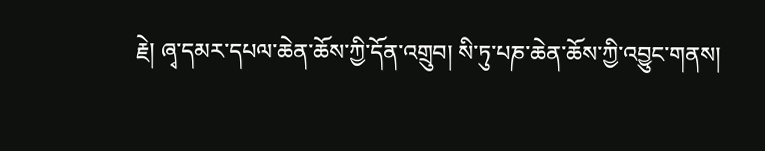རྗེ། ཞྭ་དམར་དཔལ་ཆེན་ཆོས་ཀྱི་དོན་འགྲུབ། སི་ཏུ་པཎ་ཆེན་ཆོས་ཀྱི་འབྱུང་གནས།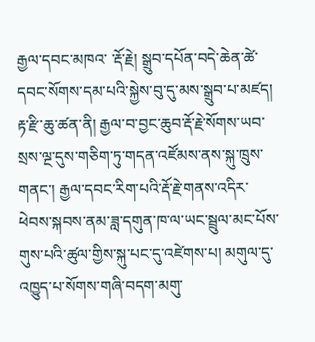རྒྱལ་དབང་མཁའ་ ་རྡོ་རྗེ། སྒྲུབ་དཔོན་བདེ་ཆེན་ཚེ་དབང་སོགས་དམ་པའི་སྐྱེས་བུ་དུ་མས་སྒྲུབ་པ་མཛད།
རྟ་རྫི་ཆུ་ཚན་ནི། རྒྱལ་བ་བྱང་ཆུབ་རྡོ་རྗེ་སོགས་ཡབ་སྲས་ལྔ་དུས་གཅིག་ཏུ་གདན་འཛོམས་ནས་སྐུ་ཁྲུས་གནང་། རྒྱལ་དབང་རིག་པའི་རྡོ་རྗེ་གནས་འདིར་ཕེབས་སྐབས་ནམ་ཟླ་དགུན་ཁ་ལ་ཡང་སྦྲུལ་མང་པོས་གུས་པའི་ཚུལ་གྱིས་སྐུ་པང་དུ་འཛེགས་པ། མགུལ་དུ་འཁྱུད་པ་སོགས་གཞི་བདག་མགུ་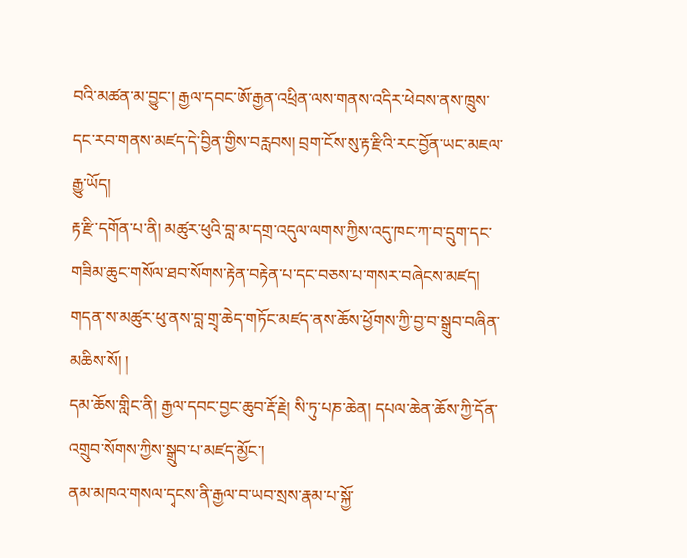བའི་མཚན་མ་བྱུང་། རྒྱལ་དབང་ཨོ་རྒྱན་འཕྲིན་ལས་གནས་འདིར་ཕེབས་ནས་ཁྲུས་དང་རབ་གནས་མཛད་དེ་བྱིན་གྱིས་བརླབས། བྲག་ངོས་སུ་རྟ་རྫིའི་རང་བྱོན་ཡང་མཇལ་རྒྱུ་ཡོད།
རྟ་རྫི་དགོན་པ་ནི། མཚུར་ཕུའི་བླ་མ་དགྲ་འདུལ་ལགས་ཀྱིས་འདུ་ཁང་ཀ་བ་དྲུག་དང་གཟིམ་ཆུང་གསོལ་ཐབ་སོགས་རྟེན་བརྟེན་པ་དང་བཅས་པ་གསར་བཞེངས་མཛད། གདན་ས་མཚུར་ཕུ་ནས་བླ་གྲྭ་ཆེད་གཏོང་མཛད་ནས་ཆོས་ཕྱོགས་ཀྱི་བྱ་བ་སྒྲུབ་བཞིན་མཆིས་སོ། །
དམ་ཆོས་གླིང་ནི། རྒྱལ་དབང་བྱང་ཆུབ་རྡོ་རྗེ། སི་ཏུ་པཎ་ཆེན། དཔལ་ཆེན་ཆོས་ཀྱི་དོན་འགྲུབ་སོགས་ཀྱིས་སྒྲུབ་པ་མཛད་མྱོང་།
ནམ་མཁའ་གསལ་དྭངས་ནི་རྒྱལ་བ་ཡབ་སྲས་རྣམ་པ་སྐྱོ་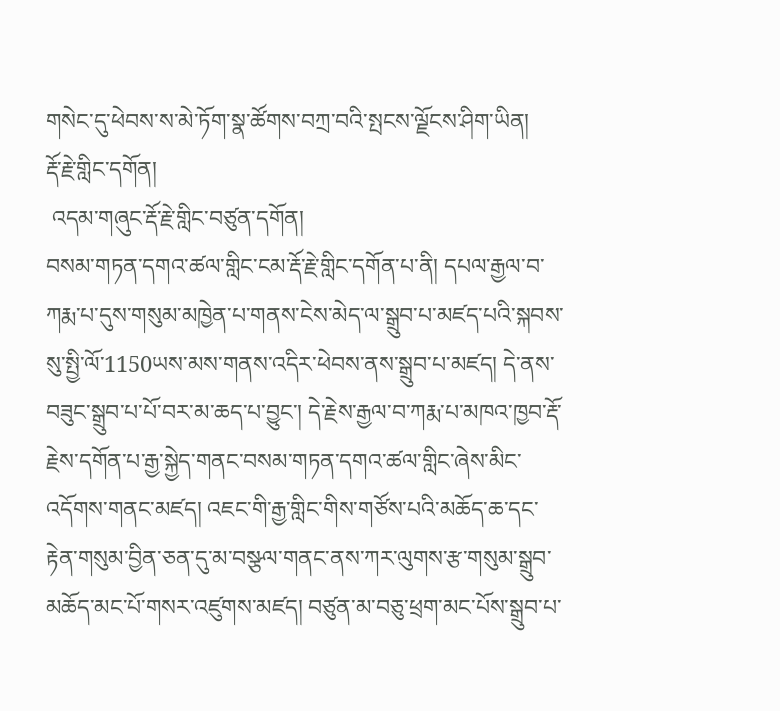གསེང་དུ་ཕེབས་ས་མེ་ཏོག་སྣ་ཚོགས་བཀྲ་བའི་སྤངས་ལྗོངས་ཤིག་ཡིན།
རྡོ་རྗེ་གླིང་དགོན།
 འདམ་གཞུང་རྡོ་རྗེ་གླིང་བཙུན་དགོན།
བསམ་གཏན་དགའ་ཚལ་གླིང་ངམ་རྡོ་རྗེ་གླིང་དགོན་པ་ནི། དཔལ་རྒྱལ་བ་ཀརྨ་པ་དུས་གསུམ་མཁྱེན་པ་གནས་ངེས་མེད་ལ་སྒྲུབ་པ་མཛད་པའི་སྐབས་སུ་སྤྱི་ལོ་1150ཡས་མས་གནས་འདིར་ཕེབས་ནས་སྒྲུབ་པ་མཛད། དེ་ནས་བཟུང་སྒྲུབ་པ་པོ་བར་མ་ཆད་པ་བྱུང་། དེ་རྗེས་རྒྱལ་བ་ཀརྨ་པ་མཁའ་ཁྱབ་རྡོ་རྗེས་དགོན་པ་རྒྱ་སྐྱེད་གནང་བསམ་གཏན་དགའ་ཚལ་གླིང་ཞེས་མིང་འདོགས་གནང་མཛད། འཇང་གི་རྒྱ་གླིང་གིས་གཙོས་པའི་མཆོད་ཆ་དང་རྟེན་གསུམ་བྱིན་ཅན་དུ་མ་བསྩལ་གནང་ནས་ཀར་ལུགས་རྩ་གསུམ་སྒྲུབ་མཆོད་མང་པོ་གསར་འཛུགས་མཛད། བཙུན་མ་བཅུ་ཕྲག་མང་པོས་སྒྲུབ་པ་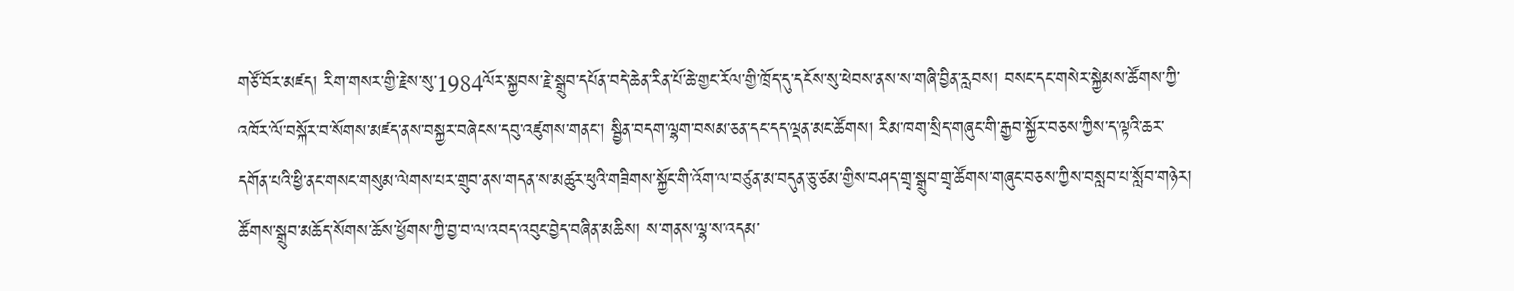གཙོ་བོར་མཛད། རིག་གསར་གྱི་རྗེས་སུ་1984ལོར་སྐྱབས་རྗེ་སྒྲུབ་དཔོན་བདེ་ཆེན་རིན་པོ་ཆེ་གྱང་རོལ་གྱི་ཁྲོད་དུ་དངོས་སུ་ཕེབས་ནས་ས་གཞི་བྱིན་རླབས། བསང་དང་གསེར་སྐྱེམས་ཚོགས་ཀྱི་འཁོར་ལོ་བསྐོར་བ་སོགས་མཛད་ནས་བསྐྱར་བཞེངས་དབུ་འཛུགས་གནང་། སྦྱིན་བདག་ལྷག་བསམ་ཅན་དང་དད་ལྡན་མང་ཚོགས། རིམ་ཁག་སྲིད་གཞུང་གི་རྒྱབ་སྐྱོར་བཅས་ཀྱིས་ད་ལྟའི་ཆར་དགོན་པའི་ཕྱི་ནང་གསང་གསུམ་ལེགས་པར་གྲུབ་ནས་གདན་ས་མཚུར་ཕུའི་གཟིགས་སྐྱོང་གི་འོག་ལ་བཙུན་མ་བདུན་ཅུ་ཙམ་གྱིས་བཤད་གྲྭ་སྒྲུབ་གྲྭ་ཚོགས་གཞུང་བཅས་ཀྱིས་བསླབ་པ་སློབ་གཉེར། ཚོགས་སྒྲུབ་མཆོད་སོགས་ཆོས་ཕྱོགས་ཀྱི་བྱ་བ་ལ་འབད་འབུང་བྱེད་བཞིན་མཆིས། ས་གནས་ལྷ་ས་འདམ་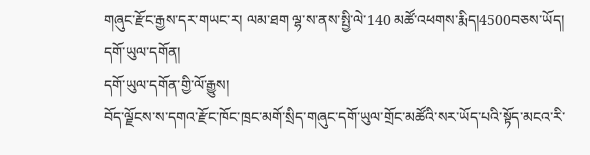གཞུང་རྫོང་རྒྱས་དར་གཡང་ར། ལམ་ཐག ལྷ་ས་ནས་སྤྱི་ལེ་140 མཚོ་འཕགས་རྨིད།4500བཅས་ཡོད།
དགོ་ཡུལ་དགོན།
དགོ་ཡུལ་དགོན་གྱི་ལོ་རྒྱུས།
བོད་ལྗོངས་ས་དགའ་རྫོང་ཁོང་ཁྲང་མགོ་སྲིད་གཞུང་དགོ་ཡུལ་གྲོང་མཚོའི་སར་ཡོད་པའི་སྟོད་མངའ་རི་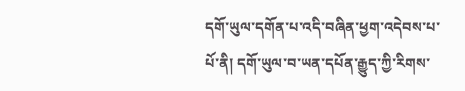དགོ་ཡུལ་དགོན་པ་འདི་བཞིན་ཕྱག་འདེབས་པ་པོ་ནི། དགོ་ཡུལ་བ་ཡན་དཔོན་རྒྱུད་ཀྱི་རིགས་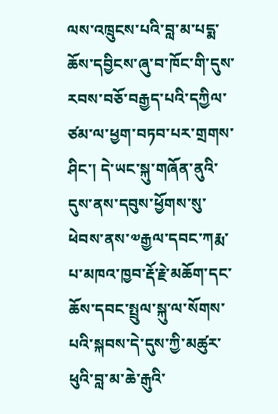ལས་འཁྲུངས་པའི་བླ་མ་པདྨ་ཆོས་དབྱིངས་ཞུ་བ་ཁོང་གི་དུས་རབས་བཅོ་བརྒྱད་པའི་དཀྱིལ་ཙམ་ལ་ཕྱག་བཏབ་པར་གྲགས་ཤིང་། དེ་ཡང་སྐུ་གཞོན་ནུའི་དུས་ནས་དབུས་ཕྱོགས་སུ་ཕེབས་ནས་༧རྒྱལ་དབང་ཀརྨ་པ་མཁའ་ཁྱབ་རྡོ་རྗེ་མཆོག་དང་ཆོས་དབང་སྤྲུལ་སྐུ་ལ་སོགས་པའི་སྐབས་དེ་དུས་ཀྱི་མཚུར་ཕུའི་བླ་མ་ཆེ་རྒུའི་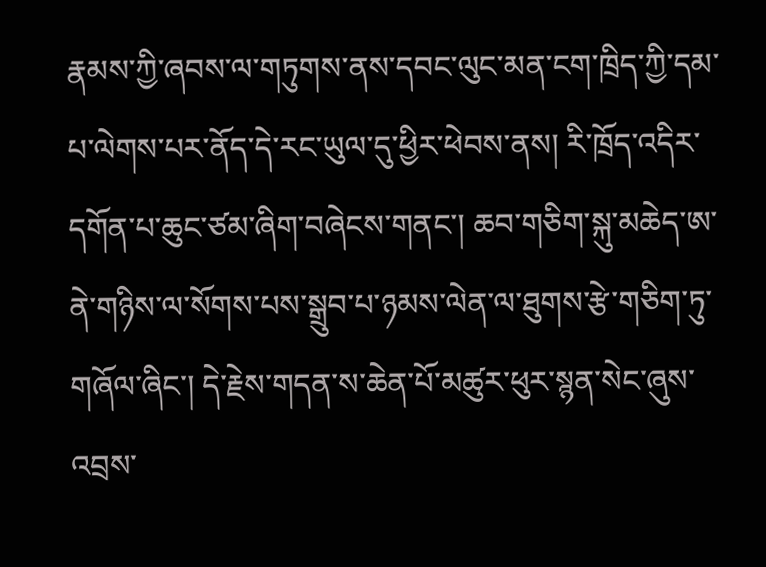རྣམས་ཀྱི་ཞབས་ལ་གཏུགས་ནས་དབང་ལུང་མན་ངག་ཁྲིད་ཀྱི་དམ་པ་ལེགས་པར་ནོད་དེ་རང་ཡུལ་དུ་ཕྱིར་ཕེབས་ནས། རི་ཁྲོད་འདིར་དགོན་པ་ཆུང་ཙམ་ཞིག་བཞེངས་གནང་། ཆབ་གཅིག་སྐུ་མཆེད་ཨ་ནེ་གཉིས་ལ་སོགས་པས་སྒྲུབ་པ་ཉམས་ལེན་ལ་ཐུགས་རྩེ་གཅིག་ཏུ་གཞོལ་ཞིང་། དེ་རྗེས་གདན་ས་ཆེན་པོ་མཚུར་ཕུར་སྙན་སེང་ཞུས་འབྲས་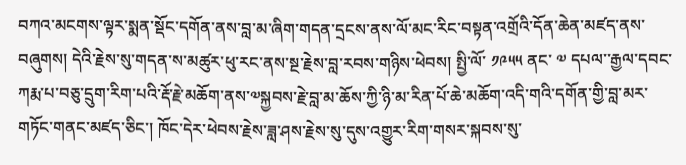བཀའ་མངགས་ལྟར་སྨན་སྡོང་དགོན་ནས་བླ་མ་ཞིག་གདན་དྲངས་ནས་ལོ་མང་རིང་བསྟན་འགྲོའི་དོན་ཆེན་མཛད་ནས་བཞུགས། དེའི་རྗེས་སུ་གདན་ས་མཚུར་ཕུ་རང་ནས་སྔ་རྗེས་བླ་རབས་གཉིས་ཕེབས། སྤྱི་ལོ་ ༡༩༥༥ ནང་ ༧ དཔལ་་རྒྱལ་དབང་ཀརྨ་པ་བཅུ་དྲུག་རིག་པའི་རྡོ་རྗེ་མཆོག་ནས་༧སྐྱབས་རྗེ་བླ་མ་ཆོས་ཀྱི་ཉི་མ་རིན་པོ་ཆེ་མཆོག་འདི་གའི་དགོན་གྱི་བླ་མར་གཏོང་གནང་མཛད་ཅིང་། ཁོང་དེར་ཕེབས་རྗེས་ཟླ་ཤས་རྗེས་སུ་དུས་འགྱུར་རིག་གསར་སྐབས་སུ་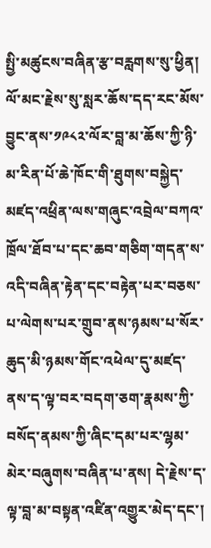སྤྱི་མཚུངས་བཞིན་རྩ་བརླགས་སུ་ཕྱིན། ལོ་མང་རྗེས་སུ་སླར་ཆོས་དད་རང་མོས་བྱུང་ནས་༡༩༨༢་ལོར་བླ་མ་ཆོས་ཀྱི་ཉི་མ་རིན་པོ་ཆེ་ཁོང་གི་ཐུགས་བསྐྱེད་མཛད་འཕྲིན་ལས་གཞུང་འབྲེལ་བཀའ་ཁྲོལ་ཐོབ་པ་དང་ཆབ་གཅིག་གདན་ས་འདི་བཞིན་རྟེན་དང་བརྟེན་པར་བཅས་པ་ལེགས་པར་གྲུབ་ནས་ཉམས་པ་སོར་ཆུད་མི་ཉམས་གོང་འཕེལ་དུ་མཛད་ནས་ད་ལྟ་བར་བདག་ཅག་རྣམས་ཀྱི་བསོད་ནམས་ཀྱི་ཞིང་དམ་པར་ལྷམ་མེར་བཞུགས་བཞིན་པ་ནས། དེ་རྗེས་ད་ལྟ་བླ་མ་བསྟན་འཛིན་འགྱུར་མེད་དང་།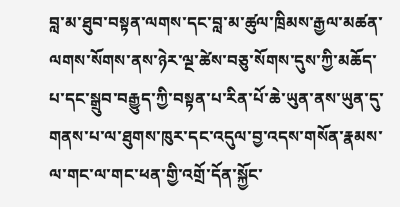བླ་མ་ཐུབ་བསྟན་ལགས་དང་བླ་མ་ཚུལ་ཁྲིམས་རྒྱལ་མཚན་ལགས་སོགས་ནས་ཉེར་ལྔ་ཚེས་བཅུ་སོགས་དུས་ཀྱི་མཆོད་པ་དང་སྒྲུབ་བརྒྱུད་ཀྱི་བསྟན་པ་རིན་པོ་ཆེ་ཡུན་ནས་ཡུན་དུ་གནས་པ་ལ་ཐུགས་ཁུར་དང་འདུལ་བྱ་འདས་གསོན་རྣམས་ལ་གང་ལ་གང་ཕན་གྱི་འགྲོ་དོན་སྐྱོང་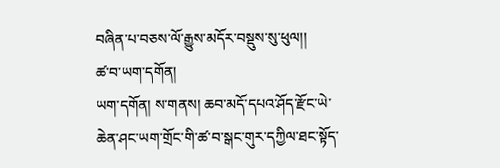བཞིན་པ་བཅས་ལོ་རྒྱུས་མདོར་བསྡུས་སུ་ཕུལ།།
ཚ་བ་ཡག་དགོན།
ཡག་དགོན། ས་གནས། ཆབ་མདོ་དཔའ་ཤོད་རྫོང་ཡེ་ཆེན་ཤང་ཡག་གྲོང་གི་ཚ་བ་སྒང་གུར་དཀྱིལ་ཐང་སྟོད་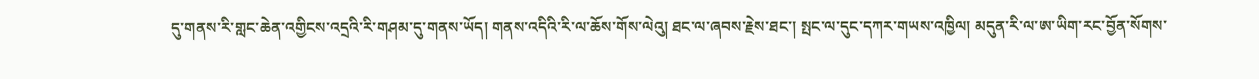དུ་གནས་རི་གླང་ཆེན་འགྱིངས་འདྲའི་རི་གཤམ་དུ་གནས་ཡོད། གནས་འདིའི་རི་ལ་ཆོས་གོས་ལེའུ། ཐང་ལ་ཞབས་རྗེས་ཐང་། སྤང་ལ་དུང་དཀར་གཡས་འཁྱིལ། མདུན་རི་ལ་ཨ་ཡིག་རང་བྱོན་སོགས་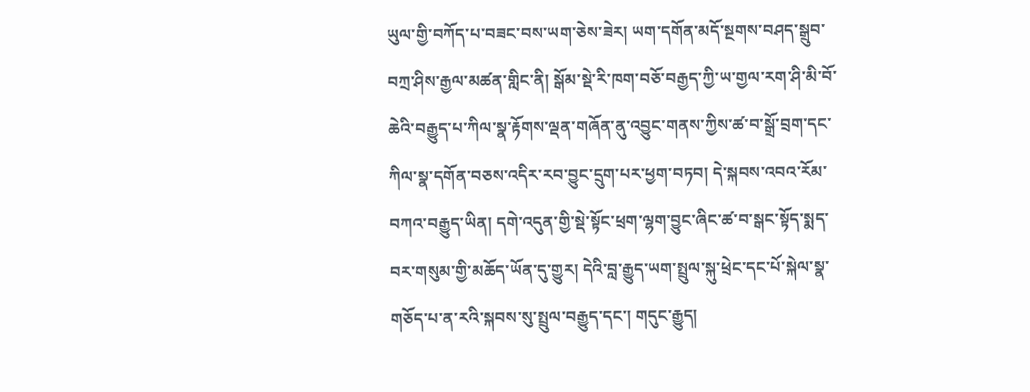ཡུལ་གྱི་བཀོད་པ་བཟང་བས་ཡག་ཅེས་ཟེར། ཡག་དགོན་མདོ་སྔགས་བཤད་སྒྲུབ་བཀྲ་ཤིས་རྒྱལ་མཚན་གླིང་ནི། སྒོམ་སྡེ་རི་ཁག་བཅོ་བརྒྱད་ཀྱི་ཡ་གྱལ་རག་ཤི་མི་བོ་ཆེའི་བརྒྱུད་པ་ཀིལ་སྣ་རྟོགས་ལྡན་གཞོན་ནུ་འབྱུང་གནས་ཀྱིས་ཚ་བ་སྒྲོ་བྲག་དང་ཀིལ་སྣ་དགོན་བཅས་འདིར་རབ་བྱུང་དྲུག་པར་ཕྱག་བཏབ། དེ་སྐབས་འབའ་རོམ་བཀའ་བརྒྱུད་ཡིན། དགེ་འདུན་གྱི་སྡེ་སྟོང་ཕྲག་ལྷག་བྱུང་ཞིང་ཚ་བ་སྒང་སྟོད་སྨད་བར་གསུམ་གྱི་མཆོད་ཡོན་དུ་གྱུར། དེའི་བླ་རྒྱུད་ཡག་སྤྲུལ་སྐུ་ཕྲེང་དང་པོ་སྐེལ་སྣ་གཅོད་པ་ན་རའི་སྐབས་སུ་སྤྲུལ་བརྒྱུད་དང་། གདུང་རྒྱུད།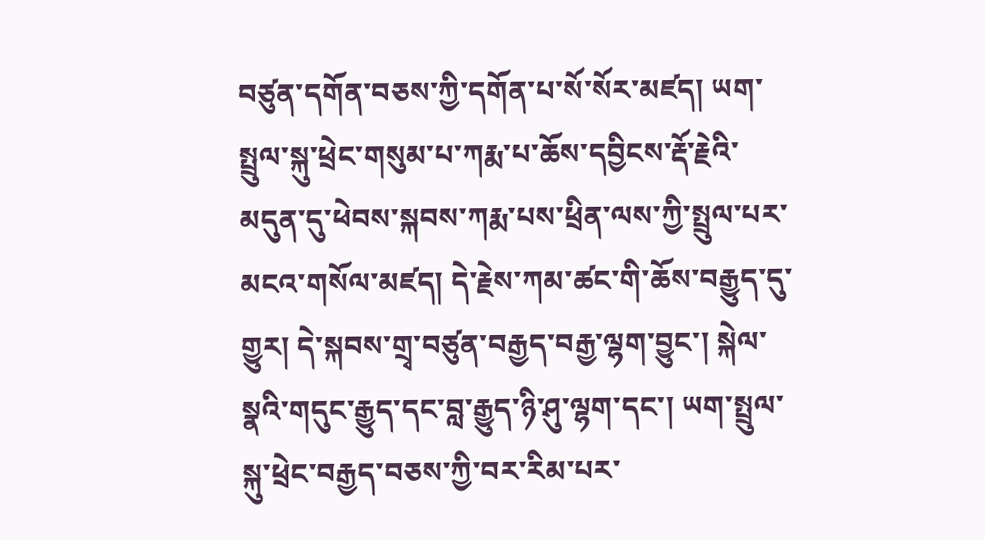བཙུན་དགོན་བཅས་ཀྱི་དགོན་པ་སོ་སོར་མཛད། ཡག་སྤྲུལ་སྐུ་ཕྲེང་གསུམ་པ་ཀརྨ་པ་ཆོས་དབྱིངས་རྡོ་རྗེའི་མདུན་དུ་ཕེབས་སྐབས་ཀརྨ་པས་ཕྲིན་ལས་ཀྱི་སྤྲུལ་པར་མངའ་གསོལ་མཛད། དེ་རྗེས་ཀམ་ཚང་གི་ཆོས་བརྒྱུད་དུ་གྱུར། དེ་སྐབས་གྲྭ་བཙུན་བརྒྱད་བརྒྱ་ལྷག་བྱུང་། སྐེལ་སྣའི་གདུང་རྒྱུད་དང་བླ་རྒྱུད་ཉི་ཤུ་ལྷག་དང་། ཡག་སྤྲུལ་སྐུ་ཕྲེང་བརྒྱད་བཅས་ཀྱི་བར་རིམ་པར་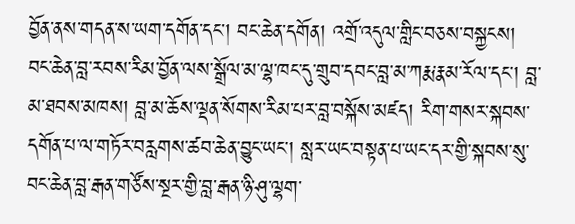བྱོན་ནས་གདན་ས་ཡག་དགོན་དང་། བང་ཆེན་དགོན། འགྲོ་འདུལ་གླིང་བཅས་བསྐྱངས། བང་ཆེན་བླ་རབས་རིམ་བྱོན་ལས་སྒྲོལ་མ་ལྷ་ཁང་དུ་གྲུབ་དབང་བླ་མ་ཀརྨ་རྣམ་རོལ་དང་། བླ་མ་ཐབས་མཁས། བླ་མ་ཆོས་ལྡན་སོགས་རིམ་པར་བླ་བསྐོས་མཛད། རིག་གསར་སྐབས་དགོན་པ་ལ་གཏོར་བརླགས་ཚབ་ཆེན་བྱུང་ཡང་། སླར་ཡང་བསྟན་པ་ཡང་དར་གྱི་སྐབས་སུ་བང་ཆེན་བླ་རྒན་གཙོས་སྔར་གྱི་བླ་རྒན་ཉི་ཤུ་ལྷག་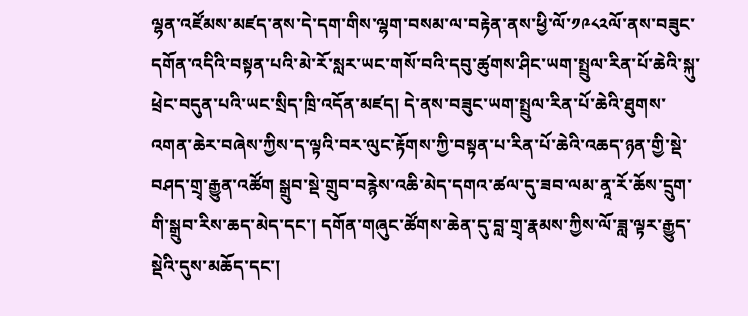ལྷན་འཛོམས་མཛད་ནས་དེ་དག་གིས་ལྷག་བསམ་ལ་བརྟེན་ནས་ཕྱི་ལོ་༡༩༨༢ལོ་ནས་བཟུང་དགོན་འདིའི་བསྟན་པའི་མེ་རོ་སླར་ཡང་གསོ་བའི་དབུ་ཚུགས་ཤིང་ཡག་སྤྲུལ་རིན་པོ་ཆེའི་སྐུ་ཕྲེང་བདུན་པའི་ཡང་སྲིད་ཁྲི་འདོན་མཛད། དེ་ནས་བཟུང་ཡག་སྤྲུལ་རིན་པོ་ཆེའི་ཐུགས་འགན་ཆེར་བཞེས་ཀྱིས་ད་ལྟའི་བར་ལུང་རྟོགས་ཀྱི་བསྟན་པ་རིན་པོ་ཆེའི་འཆད་ཉན་གྱི་སྡེ་བཤད་གྲྭ་རྒྱུན་འཚོག སྒྲུབ་སྡེ་གྲུབ་བརྙེས་འཆི་མེད་དགའ་ཚལ་དུ་ཟབ་ལམ་ནཱ་རོ་ཆོས་དྲུག་གི་སྒྲུབ་རིས་ཆད་མེད་དང་། དགོན་གཞུང་ཚོགས་ཆེན་དུ་བླ་གྲྭ་རྣམས་ཀྱིས་ལོ་ཟླ་ལྟར་རྒྱུད་སྡེའི་དུས་མཆོད་དང་།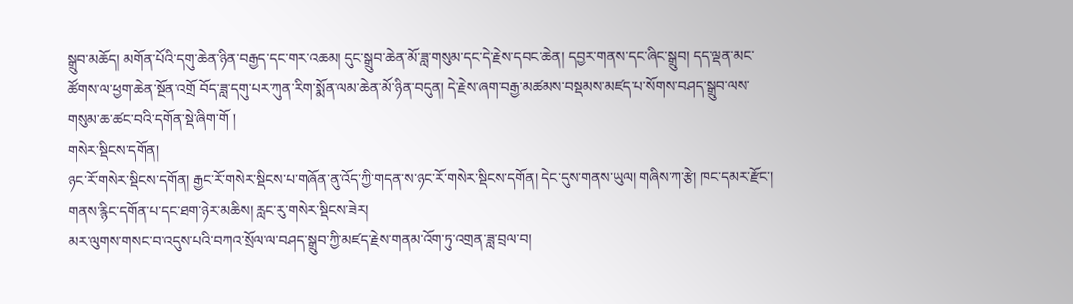སྒྲུབ་མཆོད། མགོན་པོའི་དགུ་ཆེན་ཉིན་བརྒྱད་དང་གར་འཆམ། དུང་སྒྲུབ་ཆེན་མོ་ཟླ་གསུམ་དང་དེ་རྗེས་དབང་ཆེན། དབྱར་གནས་དང་ཞིང་སྒྲུབ། དད་ལྡན་མང་ཚོགས་ལ་ཕྱག་ཆེན་སྔོན་འགྲོ བོད་ཟླ་དགུ་པར་ཀུན་རིག་སྨོན་ལམ་ཆེན་མོ་ཉིན་བདུན། དེ་རྗེས་ཞག་བརྒྱ་མཚམས་བསྡམས་མཛད་པ་སོགས་བཤད་སྒྲུབ་ལས་གསུམ་ཆ་ཚང་བའི་དགོན་སྡེ་ཞིག་གོ །
གསེར་སྡིངས་དགོན།
ཉང་རོ་གསེར་སྡིངས་དགོན། རྒྱང་རོ་གསེར་སྡིངས་པ་གཞོན་ནུ་འོད་ཀྱི་གདན་ས་ཉང་རོ་གསེར་སྡིངས་དགོན། དེང་དུས་གནས་ཡུལ། གཞིས་ཀ་རྩེ། ཁང་དམར་རྫོང་། གནས་རྙིང་དགོན་པ་དང་ཐག་ཉེར་མཆིས། རླང་རུ་གསེར་སྡིངས་ཟེར།
མར་ལུགས་གསང་བ་འདུས་པའི་བཀའ་སྲོལ་ལ་བཤད་སྒྲུབ་ཀྱི་མཛད་རྗེས་གནམ་འོག་ཏུ་འགྲན་ཟླ་བྲལ་བ།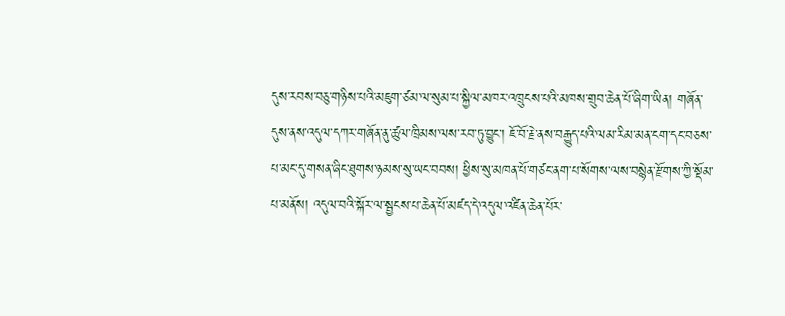དུས་རབས་བཅུ་གཉིས་པའི་མཇུག་ཙམ་ལ་སུམ་པ་སྐྱིལ་མཁར་འཁྲུངས་པའི་མཁས་གྲུབ་ཆེན་པོ་ཞིག་ཡིན། གཞོན་དུས་ནས་འདུལ་དཀར་གཞོན་ནུ་ཚུལ་ཁྲིམས་ལས་རབ་ཏུ་བྱུང་། ཇོ་བོ་རྗེ་ནས་བརྒྱུད་པའི་ལམ་རིམ་མན་ངག་དང་བཅས་པ་མང་དུ་གསན་ཞིང་ཐུགས་ཉམས་སུ་ཡང་བབས། ཕྱིས་སུ་མཁན་པོ་གཙང་ནག་པ་སོགས་ལས་བསྙེན་རྫོགས་ཀྱི་སྡོམ་པ་མནོས། འདུལ་བའི་སྐོར་ལ་སྦྱངས་པ་ཆེན་པོ་མཛད་དེ་འདུལ་འཛིན་ཆེན་པོར་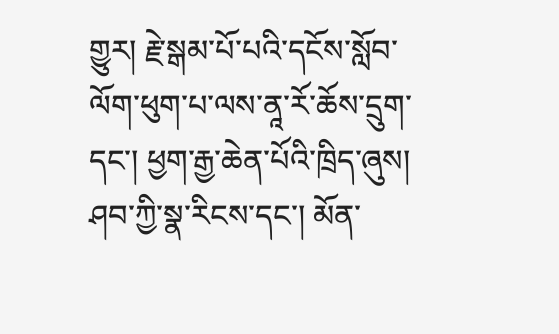གྱུར། རྗེ་སྒམ་པོ་པའི་དངོས་སློབ་ལོག་ཕུག་པ་ལས་ནཱ་རོ་ཆོས་དྲུག་དང་། ཕྱག་རྒྱ་ཆེན་པོའི་ཁྲིད་ཞུས། ཤབ་ཀྱི་སྣ་རིངས་དང་། མོན་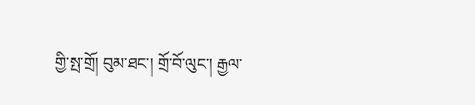གྱི་སྤ་གྲོ། བུམ་ཐང་། གྲོ་བོ་ལུང་། རྒྱལ་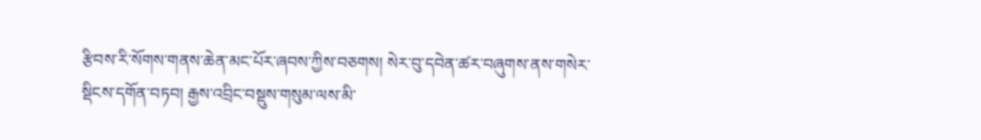རྩིབས་རི་སོགས་གནས་ཆེན་མང་པོར་ཞབས་ཀྱིས་བཅགས། སེར་བུ་དབེན་ཚར་བཞུགས་ནས་གསེར་སྡིངས་དགོན་བཏབ། རྒྱས་འབྲིང་བསྡུས་གསུམ་ལས་མི་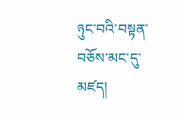ཉུང་བའི་བསྟན་བཅོས་མང་དུ་མཛད།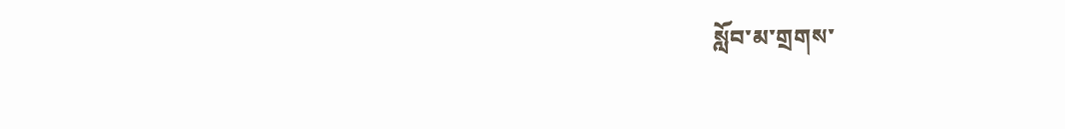སློབ་མ་གྲགས་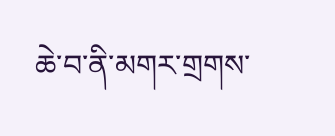ཆེ་བ་ནི་མགར་གྲགས་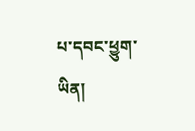པ་དབང་ཕྱུག་ཡིན།